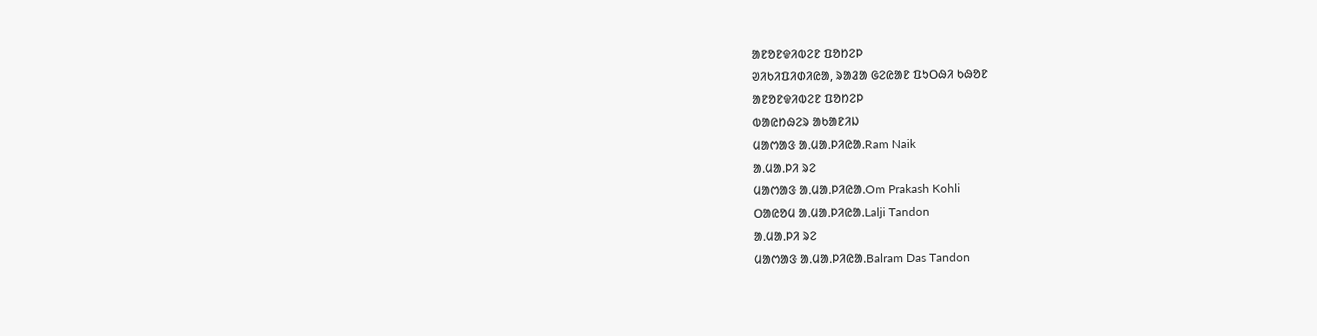ᱟᱱᱚᱱᱫᱤᱵᱮᱱ ᱯᱚᱴᱮᱞ
ᱣᱤᱠᱤᱯᱤᱰᱤᱭᱟ, ᱨᱟᱲᱟ ᱜᱮᱭᱟᱱ ᱯᱩᱛᱷᱤ ᱠᱷᱚᱱ
ᱟᱱᱚᱱᱫᱤᱵᱮᱱ ᱯᱚᱴᱮᱞ
ᱵᱟᱭᱴᱷᱮᱨ ᱟᱠᱟᱱᱤᱡ
ᱢᱟᱬᱟᱝ ᱟᱹᱢᱟᱹᱞᱤᱭᱟᱹRam Naik
ᱟᱹᱢᱟᱹᱞᱤ ᱨᱮ
ᱢᱟᱬᱟᱝ ᱟᱹᱢᱟᱹᱞᱤᱭᱟᱹOm Prakash Kohli
ᱛᱟᱭᱚᱢ ᱟᱹᱢᱟᱹᱞᱤᱭᱟᱹLalji Tandon
ᱟᱹᱢᱟᱹᱞᱤ ᱨᱮ
ᱢᱟᱬᱟᱝ ᱟᱹᱢᱟᱹᱞᱤᱭᱟᱹBalram Das Tandon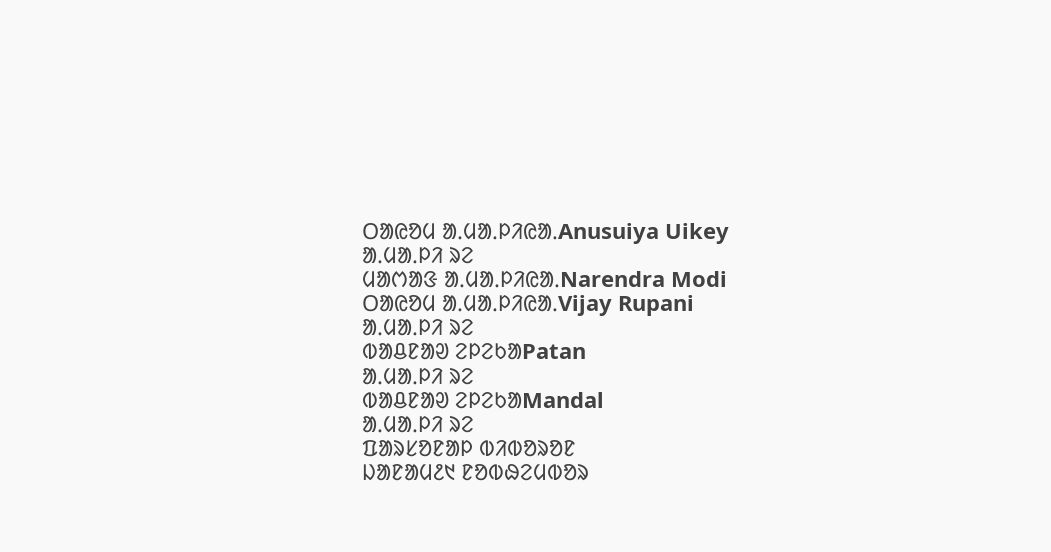ᱛᱟᱭᱚᱢ ᱟᱹᱢᱟᱹᱞᱤᱭᱟᱹAnusuiya Uikey
ᱟᱹᱢᱟᱹᱞᱤ ᱨᱮ
ᱢᱟᱬᱟᱝ ᱟᱹᱢᱟᱹᱞᱤᱭᱟᱹNarendra Modi
ᱛᱟᱭᱚᱢ ᱟᱹᱢᱟᱹᱞᱤᱭᱟᱹVijay Rupani
ᱟᱹᱢᱟᱹᱞᱤ ᱨᱮ
ᱵᱟᱪᱱᱟᱣ ᱮᱞᱮᱠᱟPatan
ᱟᱹᱢᱟᱹᱞᱤ ᱨᱮ
ᱵᱟᱪᱱᱟᱣ ᱮᱞᱮᱠᱟMandal
ᱟᱹᱢᱟᱹᱞᱤ ᱨᱮ
ᱯᱟᱨᱥᱚᱱᱟᱞ ᱵᱤᱵᱚᱨᱚᱱ
ᱡᱟᱱᱟᱢ᱒᱑ ᱱᱚᱵᱷᱮᱢᱵᱚᱨ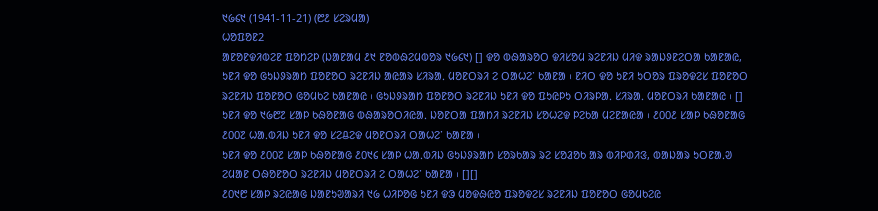᱑᱙᱔᱑ (1941-11-21) (᱘᱒ ᱥᱮᱨᱢᱟ)
ᱦᱚᱯᱚᱱ2
ᱟᱱᱚᱱᱫᱤᱵᱮᱱ ᱯᱚᱴᱮᱞ (ᱡᱟᱱᱟᱢ ᱒᱑ ᱱᱚᱵᱷᱮᱢᱵᱚᱨ ᱑᱙᱔᱑) [] ᱫᱚ ᱵᱷᱟᱨᱚᱛ ᱫᱤᱥᱚᱢ ᱨᱮᱱᱤᱡ ᱢᱤᱫ ᱨᱟᱡᱽᱱᱮᱛᱟ ᱠᱟᱱᱟᱭ, ᱩᱱᱤ ᱫᱚ ᱜᱩᱡᱽᱨᱟᱴ ᱯᱚᱱᱚᱛ ᱨᱮᱱᱤᱡ ᱟᱭᱟᱨ ᱥᱤᱨᱟᱹ ᱢᱚᱱᱛᱨᱤ ᱮ ᱛᱟᱦᱮᱸ ᱠᱟᱱᱟ ᱾ ᱱᱤᱛ ᱫᱚ ᱩᱱᱤ ᱩᱛᱚᱨ ᱯᱨᱚᱫᱮᱥ ᱯᱚᱱᱚᱛ ᱨᱮᱱᱤᱡ ᱯᱚᱱᱚᱛ ᱜᱚᱢᱠᱮ ᱠᱟᱱᱟᱭ ᱾ ᱜᱩᱡᱽᱨᱟᱴ ᱯᱚᱱᱚᱛ ᱨᱮᱱᱤᱡ ᱩᱱᱤ ᱫᱚ ᱯᱩᱭᱞᱩ ᱛᱤᱨᱞᱟᱹ ᱥᱤᱨᱟᱹ ᱢᱚᱱᱛᱨᱤ ᱠᱟᱱᱟᱭ ᱾ [] ᱩᱱᱤ ᱫᱚ ᱑᱙᱘᱗ ᱥᱟᱞ ᱠᱷᱚᱱᱟᱜ ᱵᱷᱟᱨᱚᱛᱤᱭᱟᱹ ᱡᱚᱱᱛᱟ ᱯᱟᱴᱤ ᱨᱮᱱᱤᱡ ᱥᱚᱦᱮᱫ ᱞᱮᱠᱟ ᱢᱮᱱᱟᱭᱟ ᱾ ᱒᱐᱐᱒ ᱥᱟᱞ ᱠᱷᱚᱱᱟᱜ ᱒᱐᱐᱗ ᱦᱟᱹᱵᱤᱡ ᱩᱱᱤ ᱫᱚ ᱥᱮᱪᱮᱫ ᱢᱚᱱᱛᱨᱤ ᱛᱟᱦᱮᱸ ᱠᱟᱱᱟ ᱾
ᱩᱱᱤ ᱫᱚ ᱒᱐᱐᱗ ᱥᱟᱞ ᱠᱷᱚᱱᱟᱜ ᱒᱐᱑᱔ ᱥᱟᱞ ᱦᱟᱹᱵᱤᱡ ᱜᱩᱡᱽᱨᱟᱴ ᱥᱚᱨᱠᱟᱨ ᱨᱮ ᱥᱚᱲᱚᱠ ᱟᱨ ᱵᱤᱞᱰᱤᱝ, ᱵᱟᱡᱟᱨ ᱩᱛᱱᱟᱹᱣ ᱮᱢᱟᱱ ᱛᱷᱚᱱᱚᱛ ᱨᱮᱱᱤᱡ ᱢᱚᱱᱛᱨᱤ ᱮ ᱛᱟᱦᱮᱸ ᱠᱟᱱᱟ ᱾ [][]
᱒᱐᱑᱘ ᱥᱟᱞ ᱨᱮᱭᱟᱜ ᱡᱟᱱᱩᱣᱟᱨᱤ ᱑᱙ ᱦᱤᱞᱚᱜ ᱩᱱᱤ ᱫᱳ ᱢᱚᱫᱷᱭᱚ ᱯᱨᱚᱫᱮᱥ ᱨᱮᱱᱤᱡ ᱯᱚᱱᱚᱛ ᱜᱚᱢᱠᱮᱭ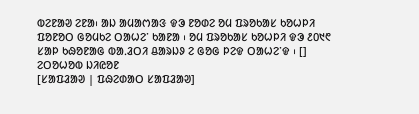ᱵᱮᱱᱟᱣ ᱮᱱᱟ᱾ ᱟᱡ ᱟᱢᱟᱬᱟᱝ ᱫᱳ ᱱᱚᱰᱮ ᱚᱢ ᱯᱨᱚᱠᱟᱥ ᱠᱚᱦᱞᱤ ᱯᱚᱱᱚᱛ ᱜᱚᱢᱠᱮ ᱛᱟᱦᱮᱸ ᱠᱟᱱᱟ ᱾ ᱚᱢ ᱯᱨᱚᱠᱟᱥ ᱠᱚᱦᱞᱤ ᱫᱳ ᱒᱐᱑᱖ ᱥᱟᱞ ᱠᱷᱚᱱᱟᱜ ᱵᱟᱹᱲᱛᱤ ᱪᱟᱨᱡᱽ ᱮ ᱜᱚᱜ ᱞᱮᱫ ᱛᱟᱦᱮᱸᱫ ᱾ []
ᱮᱛᱚᱦᱚᱵ ᱡᱤᱭᱚᱱ
[ᱥᱟᱯᱲᱟᱣ | ᱯᱷᱮᱰᱟᱛ ᱥᱟᱯᱲᱟᱣ]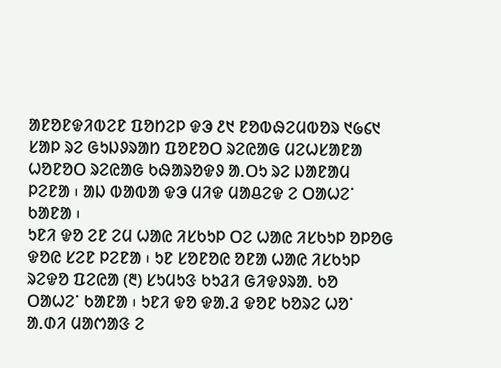ᱟᱱᱚᱱᱫᱤᱵᱮᱱ ᱯᱚᱴᱮᱞ ᱫᱳ ᱒᱑ ᱱᱚᱵᱷᱮᱢᱵᱚᱨ ᱑᱙᱔᱑ ᱥᱟᱞ ᱨᱮ ᱜᱩᱡᱽᱨᱟᱴ ᱯᱚᱱᱚᱛ ᱨᱮᱭᱟᱜ ᱢᱮᱦᱥᱟᱱᱟ ᱦᱚᱱᱚᱛ ᱨᱮᱭᱟᱜ ᱠᱷᱟᱨᱚᱫᱽ ᱟᱹᱛᱩ ᱨᱮ ᱡᱟᱱᱟᱢ ᱞᱮᱱᱟ ᱾ ᱟᱡ ᱵᱟᱵᱟ ᱫᱳ ᱢᱤᱫ ᱢᱟᱪᱮᱫ ᱮ ᱛᱟᱦᱮᱸ ᱠᱟᱱᱟ ᱾
ᱩᱱᱤ ᱫᱚ ᱮᱱ ᱮᱢ ᱦᱟᱭ ᱤᱥᱠᱩᱞ ᱛᱮ ᱦᱟᱭ ᱤᱥᱠᱩᱞ ᱚᱞᱚᱜ ᱫᱚᱭ ᱥᱮᱱ ᱞᱮᱱᱟ ᱾ ᱩᱱ ᱥᱚᱱᱚᱭ ᱚᱱᱟ ᱦᱟᱭ ᱤᱥᱠᱩᱞ ᱨᱮᱫᱚ ᱯᱮᱭᱟ (᱓) ᱥᱩᱢᱩᱝ ᱠᱩᱲᱤ ᱜᱤᱫᱽᱨᱟᱹ ᱠᱚ ᱛᱟᱦᱮᱸ ᱠᱟᱱᱟ ᱾ ᱩᱱᱤ ᱫᱚ ᱫᱟᱹᱲ ᱫᱚᱱ ᱠᱚᱨᱮ ᱦᱚᱸ ᱟᱹᱰᱤ ᱢᱟᱬᱟᱝ ᱮ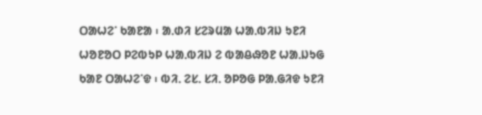ᱛᱟᱦᱮᱸ ᱠᱟᱱᱟ ᱾ ᱟᱹᱰᱤ ᱥᱮᱨᱢᱟ ᱦᱟᱹᱵᱤᱡ ᱩᱱᱤ ᱦᱚᱱᱚᱛ ᱞᱮᱵᱩᱞ ᱦᱟᱹᱵᱤᱡ ᱮ ᱵᱟᱪᱷᱚᱱ ᱦᱟᱹᱡᱩᱜ ᱠᱟᱱ ᱛᱟᱦᱮᱸᱫ ᱾ ᱵᱤᱹ ᱮᱥᱹ ᱥᱤᱹ ᱚᱞᱚᱜ ᱞᱟᱹᱜᱤᱫ ᱩᱱᱤ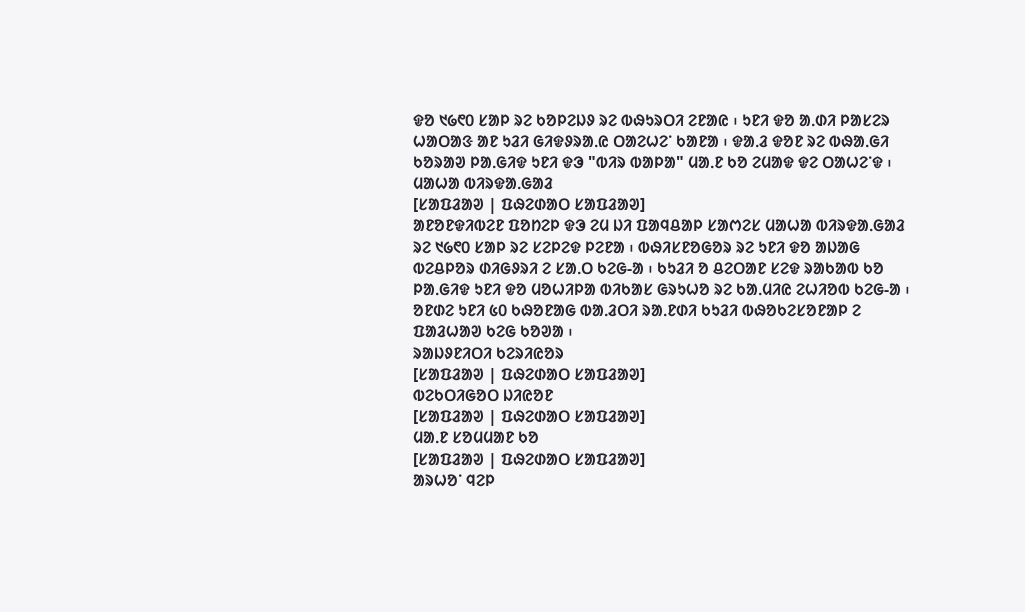ᱫᱚ ᱑᱙᱖᱐ ᱥᱟᱞ ᱨᱮ ᱠᱚᱞᱮᱡᱽ ᱨᱮ ᱵᱷᱩᱨᱛᱤ ᱮᱱᱟᱭ ᱾ ᱩᱱᱤ ᱫᱚ ᱟᱹᱰᱤ ᱞᱟᱥᱮᱨ ᱦᱟᱛᱟᱝ ᱟᱱ ᱩᱲᱤ ᱜᱤᱫᱽᱨᱟᱹᱭ ᱛᱟᱮᱦᱮᱸ ᱠᱟᱱᱟ ᱾ ᱫᱟᱹᱲ ᱫᱚᱱ ᱨᱮ ᱵᱷᱟᱹᱜᱤ ᱠᱚᱨᱟᱣ ᱞᱟᱹᱜᱤᱫ ᱩᱱᱤ ᱫᱳ "ᱵᱤᱨ ᱵᱟᱞᱟ" ᱢᱟᱹᱱ ᱠᱚ ᱮᱢᱟᱫ ᱫᱮ ᱛᱟᱦᱮᱸᱫ ᱾
ᱢᱟᱦᱟ ᱵᱤᱨᱫᱟᱹᱜᱟᱲ
[ᱥᱟᱯᱲᱟᱣ | ᱯᱷᱮᱰᱟᱛ ᱥᱟᱯᱲᱟᱣ]
ᱟᱱᱚᱱᱫᱤᱵᱮᱱ ᱯᱚᱴᱮᱞ ᱫᱳ ᱮᱢ ᱡᱤ ᱯᱟᱧᱪᱟᱞ ᱥᱟᱬᱮᱥ ᱢᱟᱦᱟ ᱵᱤᱨᱫᱟᱹᱜᱟᱲ ᱨᱮ ᱑᱙᱖᱐ ᱥᱟᱞ ᱨᱮ ᱥᱮᱞᱮᱫ ᱞᱮᱱᱟ ᱾ ᱵᱷᱤᱥᱱᱚᱜᱚᱨ ᱨᱮ ᱩᱱᱤ ᱫᱚ ᱟᱡᱟᱜ ᱵᱮᱪᱞᱚᱨ ᱰᱤᱜᱽᱨᱤ ᱮ ᱥᱟᱹᱛ ᱠᱮᱜ-ᱟ ᱾ ᱠᱩᱲᱤ ᱚ ᱪᱮᱛᱟᱱ ᱥᱮᱫ ᱨᱟᱠᱟᱵ ᱠᱚ ᱞᱟᱹᱜᱤᱫ ᱩᱱᱤ ᱫᱚ ᱢᱚᱦᱤᱞᱟ ᱵᱤᱠᱟᱥ ᱜᱨᱩᱦᱚ ᱨᱮ ᱠᱟᱹᱢᱤᱭ ᱮᱦᱤᱚᱵ ᱠᱮᱜ-ᱟ ᱾ ᱚᱱᱰᱮ ᱩᱱᱤ ᱕᱐ ᱠᱷᱚᱱᱟᱜ ᱵᱟᱹᱲᱛᱤ ᱨᱟᱹᱱᱰᱤ ᱠᱩᱲᱤ ᱵᱷᱚᱠᱮᱥᱚᱱᱟᱞ ᱮ ᱯᱟᱲᱦᱟᱣ ᱠᱮᱜ ᱠᱚᱣᱟ ᱾
ᱨᱟᱡᱽᱱᱤᱛᱤ ᱠᱮᱨᱤᱭᱚᱨ
[ᱥᱟᱯᱲᱟᱣ | ᱯᱷᱮᱰᱟᱛ ᱥᱟᱯᱲᱟᱣ]
ᱵᱮᱠᱛᱤᱜᱚᱛ ᱡᱤᱭᱚᱱ
[ᱥᱟᱯᱲᱟᱣ | ᱯᱷᱮᱰᱟᱛ ᱥᱟᱯᱲᱟᱣ]
ᱢᱟᱹᱱ ᱥᱚᱢᱢᱟᱱ ᱠᱚ
[ᱥᱟᱯᱲᱟᱣ | ᱯᱷᱮᱰᱟᱛ ᱥᱟᱯᱲᱟᱣ]
ᱟᱨᱦᱚᱸ ᱧᱮᱞ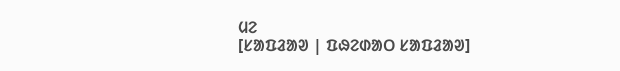ᱢᱮ
[ᱥᱟᱯᱲᱟᱣ | ᱯᱷᱮᱰᱟᱛ ᱥᱟᱯᱲᱟᱣ]